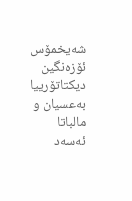شەیخمۆس ئۆزەنگین
دیکتاتۆرییا بەعسیان و مالباتا ئەسەد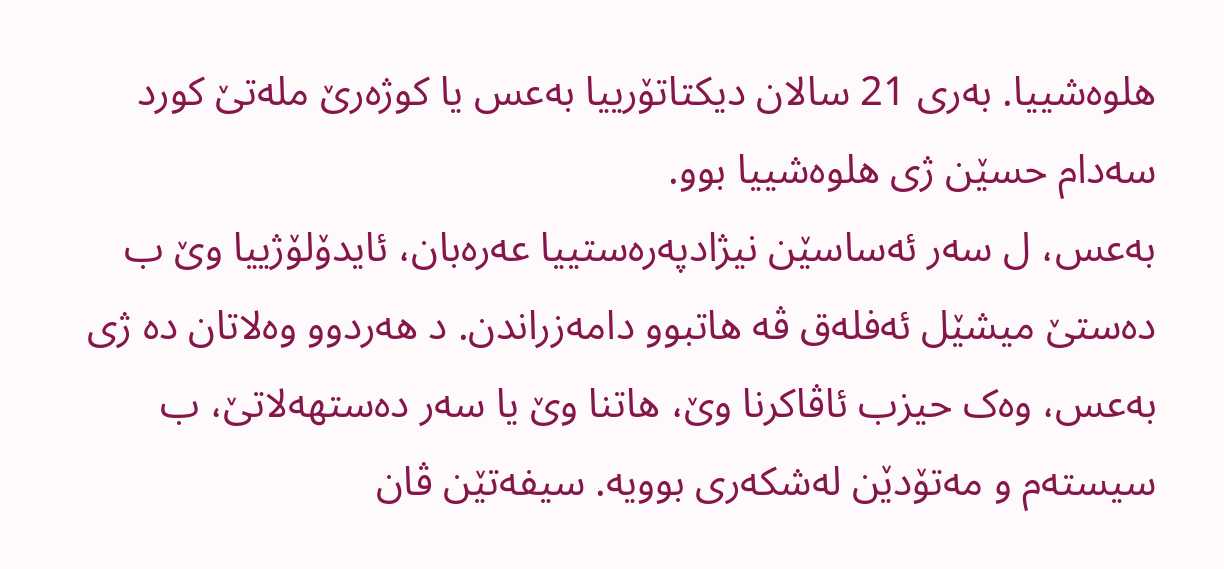ھلوەشییا. بەری 21 سالان دیکتاتۆرییا بەعس یا کوژەرێ ملەتێ کورد سەدام حسێن ژی ھلوەشییا بوو.
بەعس، ل سەر ئەساسێن نیژادپەرەستییا عەرەبان، ئایدۆلۆژییا وێ ب دەستێ میشێل ئەفلەق ڤە ھاتبوو دامەزراندن. د ھەردوو وەلاتان دە ژی بەعس، وەک حیزب ئاڤاکرنا وێ، ھاتنا وێ یا سەر دەستهەلاتێ، ب سیستەم و مەتۆدێن لەشکەری بوویە. سیفەتێن ڤان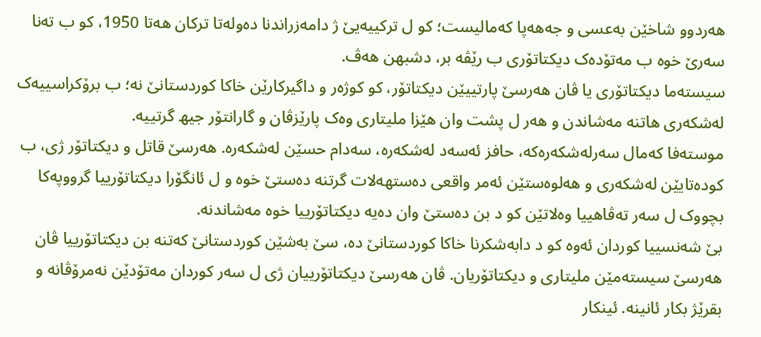ھەردوو شاخێن بەعسی و جەهەپا کەمالیست؛ کو ل ترکییەیێ ژ دامەزراندنا دەولەتا ترکان ھەتا 1950، کو ب تەنا سەرێ خوە ب مەتۆدەک دیکتاتۆری ب رێڤە بر، دشبهن ھەڤ.
سیستەما دیکتاتۆری یا ڤان ھەرسێ پارتییێن دیکتاتۆر، کو کوژەر و داگیرکارێن خاکا کوردستانێ نە؛ ب برۆکراسییەک لەشکەری ھاتنە مەشاندن و ھەر ل پشت وان ھێزا ملیتاری وەک پارێزڤان و گارانتۆر جیھ گرتییە.
موستەفا کەمال سەرلەشکەرەکە، حافز ئەسەد لەشکەرە، سەدام حسێن لەشکەرە. ھەرسێ قاتل و دیکتاتۆر ژی، ب کودەتایێن لەشکەری و ھەلوەستێن ئەمر واقعی دەستهەلات گرتنە دەستێ خوە و ل ئانگۆرا دیکتاتۆرییا گرووپەکا بچووک ل سەر تەڤاھییا وەلاتێن کو د بن دەستێ وان دەیە دیکتاتۆرییا خوە مەشاندنە.
بێ شەنسییا کوردان ئەوە کو د دابەشکرنا خاکا کوردستانێ دە، سێ بەشێن کوردستانێ کەتنە بن دیکتاتۆرییا ڤان ھەرسێ سیستەمێن ملیتاری و دیکتاتۆریان. ڤان ھەرسێ دیکتاتۆرییان ژی ل سەر کوردان مەتۆدێن نەمرۆڤانە و بقرێژ بکار ئانینە. ئینکار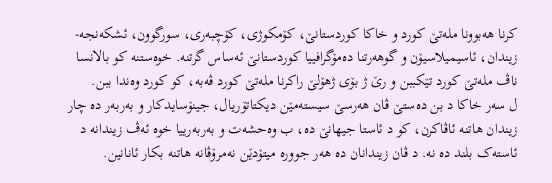کرنا ھەبوونا ملەتێ کورد و خاکا کوردستانێ، کۆمکوژی، کۆچبەری، سورگوون، ئشکەنجە-زیندان، ئاسیمیلاسیۆن و گوھەرتنا دەمۆگرافییا کوردستانێ ئەساس گرتنە. خوەستنە کو بالانسا ناڤ ملەتێ کورد تێکببن و رێ ژ بۆی ژھۆلێ راکرنا ملەتێ کورد ڤەبە، کو کورد وەندا ببن.
ل سەر خاکا د بن دەستێ ڤان ھەرسێ سیستەمێن دیکتاتۆریال، جینۆسایدکار و بەربەر دە چار زیندان ھاتنە ئاڤاکرن، کو د ئاستا جیھانێ دە، ب وەحشەت و بەربەرییا خوە ئەڤ زیندانە د ئاستەک بلند دە نە. د ڤان زیندانان دە ھەر جوورە میتۆدێن نەمرۆڤانە ھاتنە بکار ئانانین.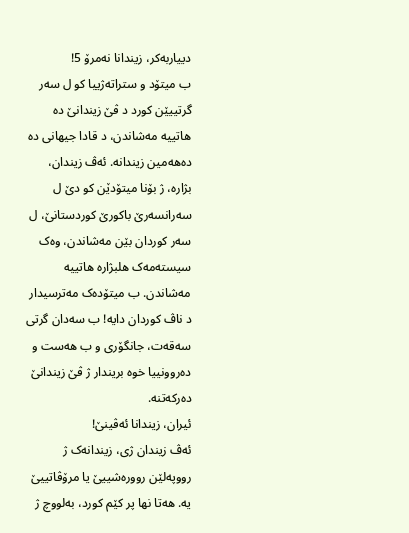دییاربەکر، زیندانا نەمرۆ 5!
ب میتۆد و ستراتەژییا کو ل سەر گرتییێن کورد د ڤێ زیندانێ دە ھاتییە مەشاندن، د قادا جیھانی دە دەهەمین زیندانە. ئەڤ زیندان، بژارە، ژ بۆنا میتۆدێن کو دێ ل سەرانسەرێ باکورێ کوردستانێ، ل سەر کوردان بێن مەشاندن، وەک سیستەمەک ھلبژارە ھاتییە مەشاندن. ب میتۆدەک مەترسیدار د ناڤ کوردان دایە! ب سەدان گرتی سەقەت، جانگۆری و ب ھەست و دەروونییا خوە بریندار ژ ڤێ زیندانێ دەرکەتنە.
ئیران، زیندانا ئەڤینێ!
ئەڤ زیندان ژی، زیندانەک ژ رووپەلێن روورەشییێ یا مرۆڤاتییێ یە. ھەتا نھا پر کێم کورد، بەلووچ ژ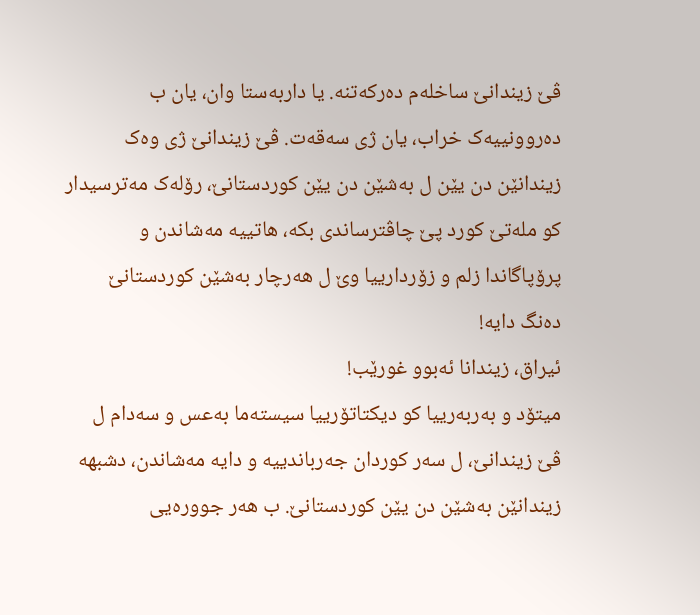ڤێ زیندانێ ساخلەم دەرکەتنە. یا داربەستا وان، یان ب دەروونییەک خراب، یان ژی سەقەت. ڤێ زیندانێ ژی وەک زیندانێن دن یێن ل بەشێن دن یێن کوردستانێ، رۆلەک مەترسیدار کو ملەتێ کورد پێ چاڤترساندی بکە، ھاتییە مەشاندن و پرۆپاگاندا زلم و زۆردارییا وێ ل ھەرچار بەشێن کوردستانێ دەنگ دایە!
ئیراق، زیندانا ئەبوو غورێب!
میتۆد و بەربەرییا کو دیکتاتۆرییا سیستەما بەعس و سەدام ل ڤێ زیندانێ، ل سەر کوردان جەرباندییە و دایە مەشاندن، دشبهە زیندانێن بەشێن دن یێن کوردستانێ. ب ھەر جوورەیی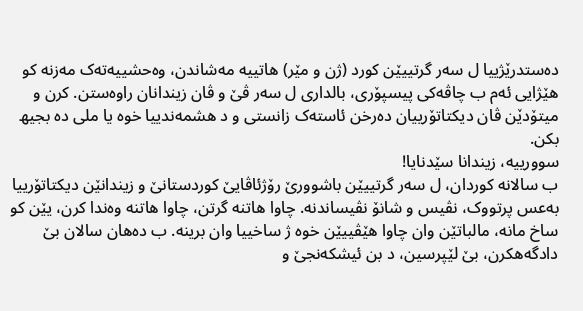دەستدرێژییا ل سەر گرتییێن کورد (ژن و مێر) ھاتییە مەشاندن، وەحشییەتەک مەزنە کو ھێژایی ئەم ب چاڤەکی پیسپۆری، بالداری ل سەر ڤێ و ڤان زیندانان راوەستن. کرن و میتۆدێن ڤان دیکتاتۆرییان دەرخن ئاستەک زانستی و د ھشمەندییا خوە یا ملی دە بجیھ بکن.
سوورییە، زیندانا سێدنایا!
ب سالانە کوردان، ل سەر گرتییێن باشوورێ رۆژئاڤایێ کوردستانێ و زیندانێن دیکتاتۆرییا بەعس پرتووک، نڤیس و شانۆ نڤیساندنە. چاوا ھاتنە گرتن، چاوا ھاتنە وەندا کرن، یێن کو ساخ مانە، مالباتێن وان چاوا ھێڤییێن خوە ژ ساخییا وان برینە. ب دەھان سالان بێ دادگەھکرن، بێ لێپرسین، د بن ئیشکەنجێ و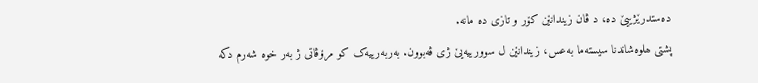دەستدرێژییێ دە، د ڤان زیندانێن کۆر و تازی دە مانە.
پشتی ھلوەشاندنا سیستەما بەعس، زیندانێن ل سوورییەیێ ژی ڤەبوون. بەربەرییەک کو مرۆڤاتی ژ بەر خوە شەرم دکە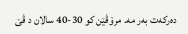دەرکەت بەر مە. مرۆڤێن کو 30-40 سالان د ڤێ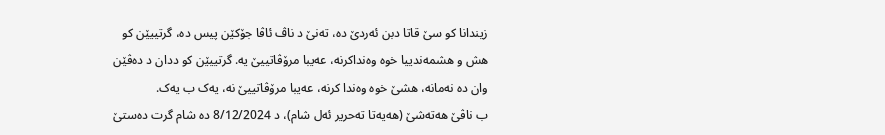زیندانا کو سێ قاتا دبن ئەردێ دە، تەنێ د ناڤ ئاڤا جۆکێن پیس دە، گرتییێن کو ھش و ھشمەندییا خوە وەنداکرنە، عەیبا مرۆڤاتییێ یە. گرتییێن کو ددان د دەڤێن وان دە نەمانە، ھشێ خوە وەندا کرنە، عەیبا مرۆڤاتییێ نە، یەک ب یەک.
ب ناڤێ ھەتەشێ (ھەیەتا تەحریر ئەل شام)، د 8/12/2024 دە شام گرت دەستێ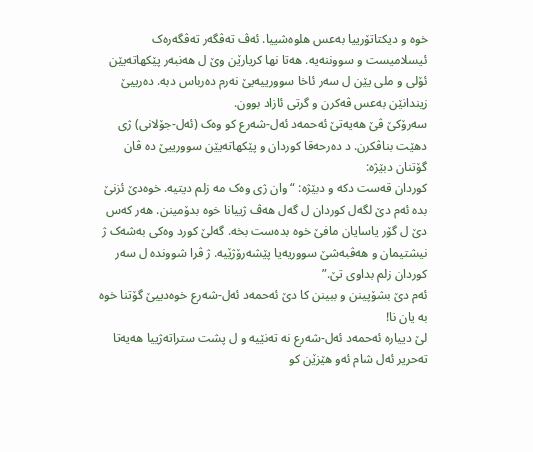خوە و دیکتاتۆرییا بەعس ھلوەشییا. ئەڤ تەڤگەر تەڤگەرەک ئیسلامیست و سووننەیە. ھەتا نھا کریارێن وێ ل ھەنبەر پێکھاتەیێن ئۆلی و ملی یێن ل سەر ئاخا سوورییەیێ نەرم دەرباس دبە. دەرییێ زیندانێن بەعس ڤەکرن و گرتی ئازاد بوون.
سەرۆکێ ڤێ ھەیەتێ ئەحمەد ئەل-شەرع کو وەک (ئەل-جۆلانی) ژی دهێت بناڤکرن. د دەرحەقا کوردان و پێکھاتەیێن سوورییێ دە ڤان گۆتنان دبێژە:
کوردان قەست دکە و دبێژە: “وان ژی وەک مە زلم دیتیە. خوەدێ ئزنێ بدە ئەم دێ لگەل کوردان ل گەل ھەڤ ژییانا خوە بدۆمینن. ھەر کەس دێ ل گۆر یاسایان مافێ خوە بدەست بخە. گەلێ کورد وەکی بەشەک ژ نیشتیمان و ھەڤبەشێ سووریەیا پێشەرۆژێیە. ژ ڤرا شووندە ل سەر کوردان زلم بداوی تێ.”
ئەم دێ بشۆپینن و ببینن کا دێ ئەحمەد ئەل-شەرع خوەدییێ گۆتنا خوە بە یان نا!
لێ دییارە ئەحمەد ئەل-شەرع نە تەنێیە و ل پشت ستراتەژییا ھەیەتا تەحریر ئەل شام ئەو ھێزێن کو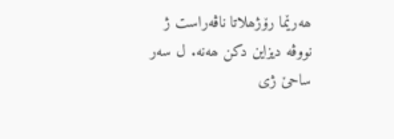ھەرێما رۆژھلاتا ناڤەراست ژ نووڤە دیزاین دکن ھەنە. ل سەر ساحێ ژی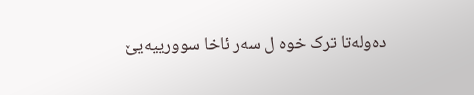دەولەتا ترک خوە ل سەر ئاخا سوورییەیێ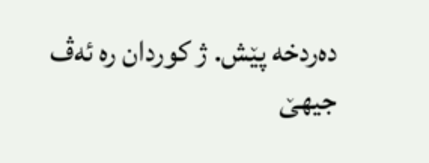دەردخە پێش. ژ کوردان رە ئەڤ جیھێ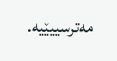مەترسییێیە.